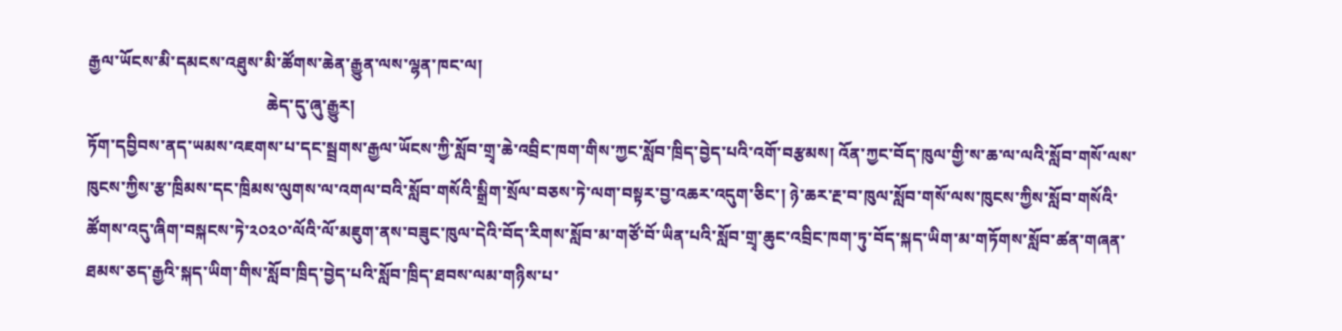རྒྱལ་ཡོངས་མི་དམངས་འཐུས་མི་ཚོགས་ཆེན་རྒྱུན་ལས་ལྷན་ཁང་ལ།
                                           ཆེད་དུ་ཞུ་རྒྱུར།
ཏོག་དབྱིབས་ནད་ཡམས་འཇགས་པ་དང་སྦྲགས་རྒྱལ་ཡོངས་ཀྱི་སློབ་གྲྭ་ཆེ་འབྲིང་ཁག་གིས་ཀྱང་སློབ་ཁྲིད་བྱེད་པའི་འགོ་བརྩམས། འོན་ཀྱང་བོད་ཁུལ་གྱི་ས་ཆ་ལ་ལའི་སློབ་གསོ་ལས་ཁུངས་ཀྱིས་རྩ་ཁྲིམས་དང་ཁྲིམས་ལུགས་ལ་འགལ་བའི་སློབ་གསོའི་སྒྲིག་སྲོལ་བཅས་ཏེ་ལག་བསྟར་བྱ་འཆར་འདུག་ཅིང་། ཉེ་ཆར་རྔ་བ་ཁུལ་སློབ་གསོ་ལས་ཁུངས་ཀྱིས་སློབ་གསོའི་ཚོགས་འདུ་ཞིག་བསྐངས་ཏེ་༢༠༢༠་ལོའི་ལོ་མཇུག་ནས་བཟུང་ཁུལ་དེའི་བོད་རིགས་སློབ་མ་གཙོ་བོ་ཡིན་པའི་སློབ་གྲྭ་ཆུང་འབྲིང་ཁག་ཏུ་བོད་སྐད་ཡིག་མ་གཏོགས་སློབ་ཚན་གཞན་ཐམས་ཅད་རྒྱའི་སྐད་ཡིག་གིས་སློབ་ཁྲིད་བྱེད་པའི་སློབ་ཁྲིད་ཐབས་ལམ་གཉིས་པ་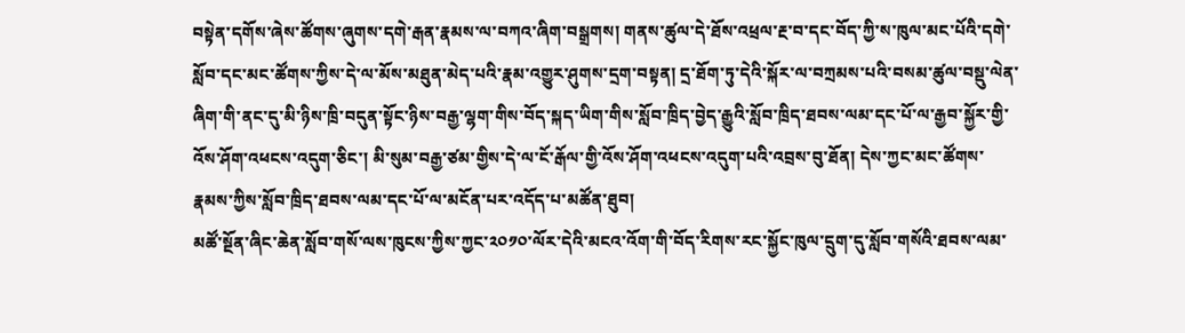བསྟེན་དགོས་ཞེས་ཚོགས་ཞུགས་དགེ་རྒན་རྣམས་ལ་བཀའ་ཞིག་བསྒྲགས། གནས་ཚུལ་དེ་ཐོས་འཕྲལ་རྔ་བ་དང་བོད་ཀྱི་ས་ཁུལ་མང་པོའི་དགེ་སློབ་དང་མང་ཚོགས་ཀྱིས་དེ་ལ་མོས་མཐུན་མེད་པའི་རྣམ་འགྱུར་ཤུགས་དྲག་བསྟན། དྲ་ཐོག་ཏུ་དེའི་སྐོར་ལ་བཀྲམས་པའི་བསམ་ཚུལ་བསྡུ་ལེན་ཞིག་གི་ནང་དུ་མི་ཉིས་ཁྲི་བདུན་སྟོང་ཉིས་བརྒྱ་ལྷག་གིས་བོད་སྐད་ཡིག་གིས་སློབ་ཁྲིད་བྱེད་རྒྱུའི་སློབ་ཁྲིད་ཐབས་ལམ་དང་པོ་ལ་རྒྱབ་སྐྱོར་གྱི་འོས་ཤོག་འཕངས་འདུག་ཅིང་། མི་སུམ་བརྒྱ་ཙམ་གྱིས་དེ་ལ་ངོ་རྒོལ་གྱི་འོས་ཤོག་འཕངས་འདུག་པའི་འབྲས་བུ་ཐོན། དེས་ཀྱང་མང་ཚོགས་རྣམས་ཀྱིས་སློབ་ཁྲིད་ཐབས་ལམ་དང་པོ་ལ་མངོན་པར་འདོད་པ་མཚོན་ཐུབ།
མཚོ་སྔོན་ཞིང་ཆེན་སློབ་གསོ་ལས་ཁུངས་ཀྱིས་ཀྱང་༢༠༡༠་ལོར་དེའི་མངའ་འོག་གི་བོད་རིགས་རང་སྐྱོང་ཁུལ་དྲུག་དུ་སློབ་གསོའི་ཐབས་ལམ་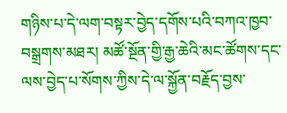གཉིས་པ་དེ་ལག་བསྟར་བྱེད་དགོས་པའི་བཀའ་ཁྱབ་བསྒྲགས་མཐར། མཚོ་སྔོན་གྱི་རྒྱ་ཆེའི་མང་ཚོགས་དང་ལས་བྱེད་པ་སོགས་ཀྱིས་དེ་ལ་སྐྱོན་བརྗོད་བྱས་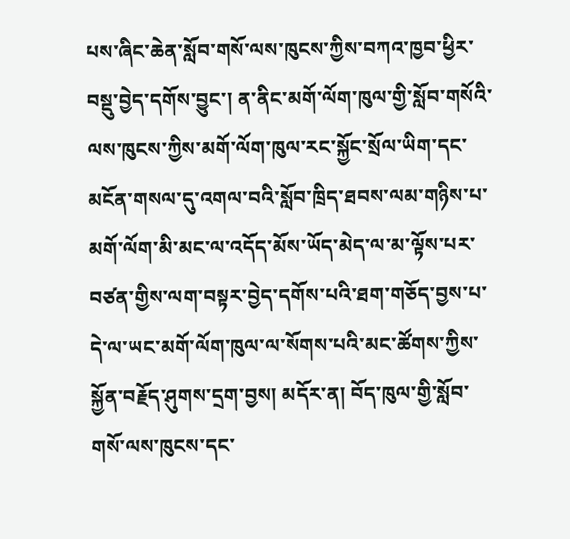པས་ཞིང་ཆེན་སློབ་གསོ་ལས་ཁུངས་ཀྱིས་བཀའ་ཁྱབ་ཕྱིར་བསྡུ་བྱེད་དགོས་བྱུང་། ན་ནིང་མགོ་ལོག་ཁུལ་གྱི་སློབ་གསོའི་ལས་ཁུངས་ཀྱིས་མགོ་ལོག་ཁུལ་རང་སྐྱོང་སྲོལ་ཡིག་དང་མངོན་གསལ་དུ་འགལ་བའི་སློབ་ཁྲིད་ཐབས་ལམ་གཉིས་པ་མགོ་ལོག་མི་མང་ལ་འདོད་མོས་ཡོད་མེད་ལ་མ་ལྟོས་པར་བཙན་གྱིས་ལག་བསྟར་བྱེད་དགོས་པའི་ཐག་གཅོད་བྱས་པ་དེ་ལ་ཡང་མགོ་ལོག་ཁུལ་ལ་སོགས་པའི་མང་ཚོགས་ཀྱིས་སྐྱོན་བརྗོད་ཤུགས་དྲག་བྱས། མདོར་ན། བོད་ཁུལ་གྱི་སློབ་གསོ་ལས་ཁུངས་དང་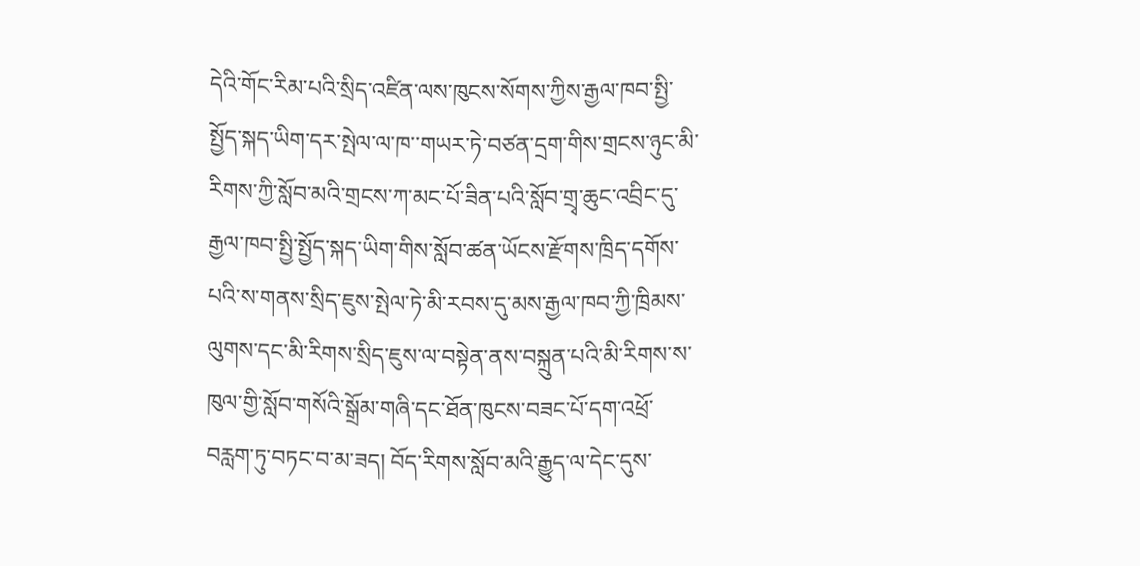དེའི་གོང་རིམ་པའི་སྲིད་འཛིན་ལས་ཁུངས་སོགས་ཀྱིས་རྒྱལ་ཁབ་སྤྱི་སྤྱོད་སྐད་ཡིག་དར་སྤེལ་ལ་ཁ་་གཡར་ཏེ་བཙན་དྲག་གིས་གྲངས་ཉུང་མི་རིགས་ཀྱི་སློབ་མའི་གྲངས་ཀ་མང་པོ་ཟིན་པའི་སློབ་གྲྭ་ཆུང་འབྲིང་དུ་རྒྱལ་ཁབ་སྤྱི་སྤྱོད་སྐད་ཡིག་གིས་སློབ་ཚན་ཡོངས་རྫོགས་ཁྲིད་དགོས་པའི་ས་གནས་སྲིད་ཇུས་སྤེལ་ཏེ་མི་རབས་དུ་མས་རྒྱལ་ཁབ་ཀྱི་ཁྲིམས་ལུགས་དང་མི་རིགས་སྲིད་ཇུས་ལ་བསྟེན་ནས་བསྐྲུན་པའི་མི་རིགས་ས་ཁུལ་གྱི་སློབ་གསོའི་སྒྲོམ་གཞི་དང་ཐོན་ཁུངས་བཟང་པོ་དག་འཕྲོ་བརླག་ཏུ་བཏང་བ་མ་ཟད། བོད་རིགས་སློབ་མའི་རྒྱུད་ལ་དེང་དུས་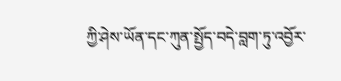ཀྱི་ཤེས་ཡོན་དང་ཀུན་སྤྱོད་བདེ་བླག་ཏུ་འབྱོར་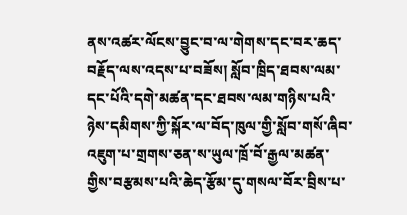ནས་འཚར་ལོངས་བྱུང་བ་ལ་གེགས་དང་བར་ཆད་བརྗོད་ལས་འདས་པ་བཟོས། སློབ་ཁྲིད་ཐབས་ལམ་དང་པོའི་དགེ་མཚན་དང་ཐབས་ལམ་གཉིས་པའི་ཉེས་དམིགས་ཀྱི་སྐོར་ལ་བོད་ཁུལ་གྱི་སློབ་གསོ་ཞིབ་འཇུག་པ་གྲགས་ཅན་ས་ཡུལ་ཁྲོ་བོ་རྒྱལ་མཚན་གྱིས་བརྩམས་པའི་ཆེད་རྩོམ་དུ་གསལ་བོར་བྲིས་པ་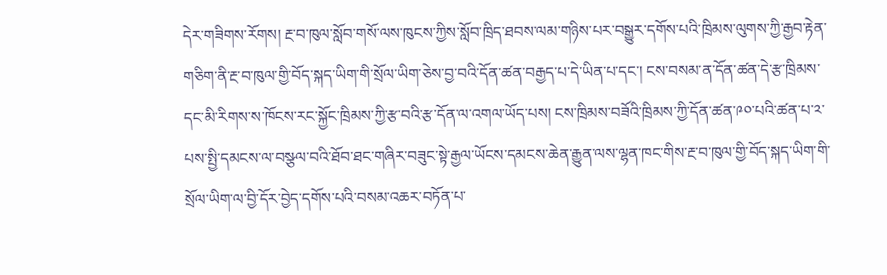དེར་གཟིགས་རོགས། རྔ་བ་ཁུལ་སློབ་གསོ་ལས་ཁུངས་ཀྱིས་སློབ་ཁྲིད་ཐབས་ལམ་གཉིས་པར་བསྒྱུར་དགོས་པའི་ཁྲིམས་ལུགས་ཀྱི་རྒྱབ་རྟེན་གཅིག་ནི་རྔ་བ་ཁུལ་གྱི་བོད་སྐད་ཡིག་གི་སྲོལ་ཡིག་ཅེས་བྱ་བའི་དོན་ཚན་བརྒྱད་པ་དེ་ཡིན་པ་དང་། ངས་བསམ་ན་དོན་ཚན་དེ་རྩ་ཁྲིམས་དང་མི་རིགས་ས་ཁོངས་རང་སྐྱོང་ཁྲིམས་ཀྱི་རྩ་བའི་རྩ་དོན་ལ་འགལ་ཡོད་པས། ངས་ཁྲིམས་བཟོའི་ཁྲིམས་ཀྱི་དོན་ཚན་༩༠་པའི་ཚན་པ་༢་པས་སྤྱི་དམངས་ལ་བསྩལ་བའི་ཐོབ་ཐང་གཞིར་བཟུང་སྟེ་རྒྱལ་ཡོངས་དམངས་ཆེན་རྒྱུན་ལས་ལྷན་ཁང་གིས་རྔ་བ་ཁུལ་གྱི་བོད་སྐད་ཡིག་གི་སྲོལ་ཡིག་ལ་བྱི་དོར་བྱེད་དགོས་པའི་བསམ་འཆར་བཏོན་པ་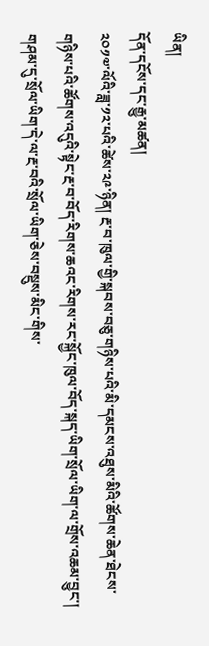ཡིན།
དོན་དངོས་དང་རྒྱུ་མཚན།
༢༠༡༧་ལོའི་ཟླ་༡༢་པའི་ཚེས་༢༩་ཉིན། རྔ་བ་ཁུལ་གྱི་སྐབས་བཅུ་གཉིས་པའི་མི་དམངས་འཐུས་མིའི་ཚོགས་ཆེན་ཐེངས་གཉིས་པའི་ཚོགས་འདུའི་སྟེང་རྔ་བ་བོད་རིགས་ཆའང་རིགས་རང་སྐྱོང་ཁུལ་བོད་སྐད་ཡིག་སྲོལ་ཡིག་ལ་གྲོས་འཆམ་བྱུང་། གཤམ་དུ་སྲོལ་ཡིག་དེ་ལ་རྔ་བའི་སྲོལ་ཡིག་ཅེས་བསྡུས་མིང་གིས་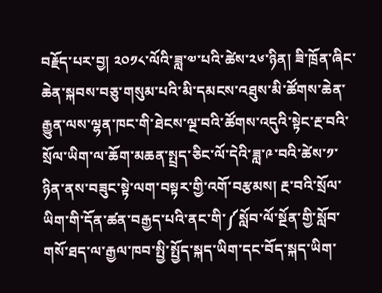བརྗོད་པར་བྱ། ༢༠༡༨་ལོའི་ཟླ་༧་པའི་ཚེས་༢༦་ཉིན། ཟི་ཁྲོན་ཞིང་ཆེན་སྐབས་བཅུ་གསུམ་པའི་མི་དམངས་འཐུས་མི་ཚོགས་ཆེན་རྒྱུན་ལས་ལྷན་ཁང་གི་ཐེངས་ལྔ་བའི་ཚོགས་འདུའི་སྟེང་རྔ་བའི་སྲོལ་ཡིག་ལ་ཆོག་མཆན་སྤྲད་ཅིང་ལོ་དེའི་ཟླ་༩་བའི་ཚེས་༡་ཉིན་ནས་བཟུང་སྟེ་ལག་བསྟར་གྱི་འགོ་བརྩམས། རྔ་བའི་སྲོལ་ཡིག་གི་དོན་ཚན་བརྒྱད་པའི་ནང་གི་༼སློབ་ལོ་སྔོན་གྱི་སློབ་གསོ་ཐད་ལ་རྒྱལ་ཁབ་སྤྱི་སྤྱོད་སྐད་ཡིག་དང་བོད་སྐད་ཡིག་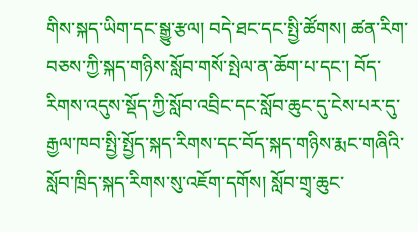གིས་སྐད་ཡིག་དང་སྒྱུ་རྩལ། བདེ་ཐང་དང་སྤྱི་ཚོགས། ཚན་རིག་བཅས་ཀྱི་སྐད་གཉིས་སློབ་གསོ་སྤེལ་ན་ཆོག་པ་དང་། བོད་རིགས་འདུས་སྡོད་ཀྱི་སློབ་འབྲིང་དང་སློབ་ཆུང་དུ་ངེས་པར་དུ་རྒྱལ་ཁབ་སྤྱི་སྤྱོད་སྐད་རིགས་དང་བོད་སྐད་གཉིས་རྨང་གཞིའི་སློབ་ཁྲིད་སྐད་རིགས་སུ་འཇོག་དགོས། སློབ་གྲྭ་ཆུང་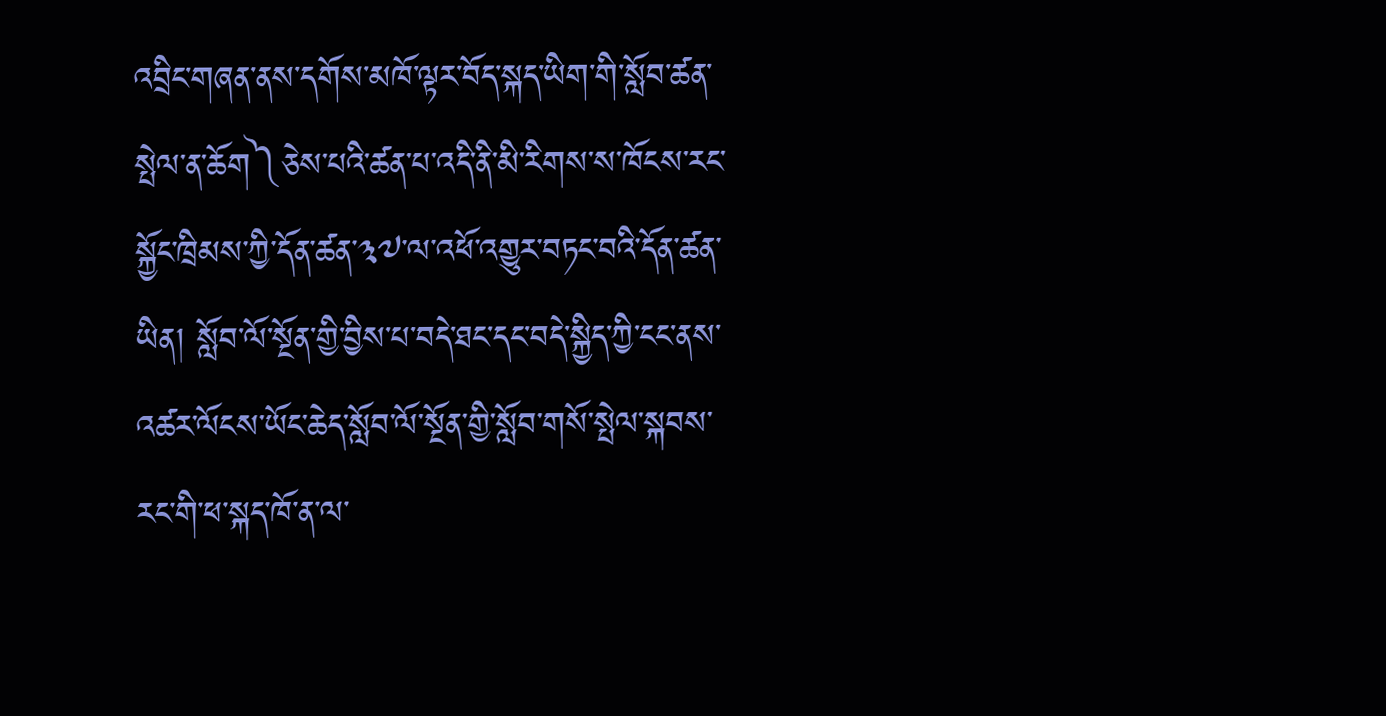འབྲིང་གཞན་ནས་དགོས་མཁོ་ལྟར་བོད་སྐད་ཡིག་གི་སློབ་ཚན་སྤེལ་ན་ཆོག༽ཅེས་པའི་ཚན་པ་འདི་ནི་མི་རིགས་ས་ཁོངས་རང་སྐྱོང་ཁྲིམས་ཀྱི་དོན་ཚན་༣༧་ལ་འཕོ་འགྱུར་བཏང་བའི་དོན་ཚན་ཡིན། སློབ་ལོ་སྔོན་གྱི་བྱིས་པ་བདེ་ཐང་དང་བདེ་སྐྱིད་ཀྱི་ངང་ནས་འཚར་ལོངས་ཡོང་ཆེད་སློབ་ལོ་སྔོན་གྱི་སློབ་གསོ་སྤེལ་སྐབས་རང་གི་ཕ་སྐད་ཁོ་ན་ལ་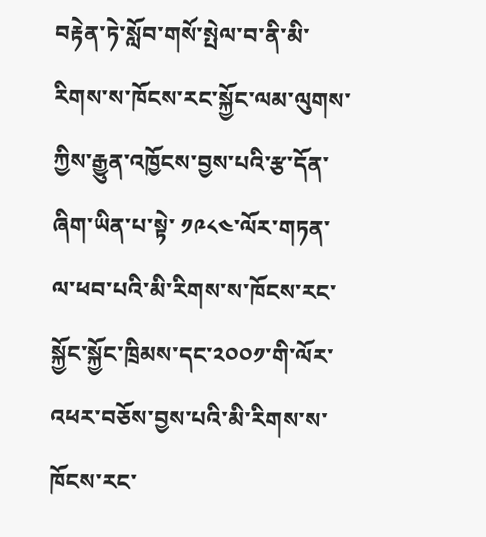བརྟེན་ཏེ་སློབ་གསོ་སྤེལ་བ་ནི་མི་རིགས་ས་ཁོངས་རང་སྐྱོང་ལམ་ལུགས་ཀྱིས་རྒྱུན་འཁྱོངས་བྱས་པའི་རྩ་དོན་ཞིག་ཡིན་པ་སྟེ་ ༡༩༨༤་ལོར་གཏན་ལ་ཕབ་པའི་མི་རིགས་ས་ཁོངས་རང་སྐྱོང་སྐྱོང་ཁྲིམས་དང་༢༠༠༡་གི་ལོར་འཕར་བཅོས་བྱས་པའི་མི་རིགས་ས་ཁོངས་རང་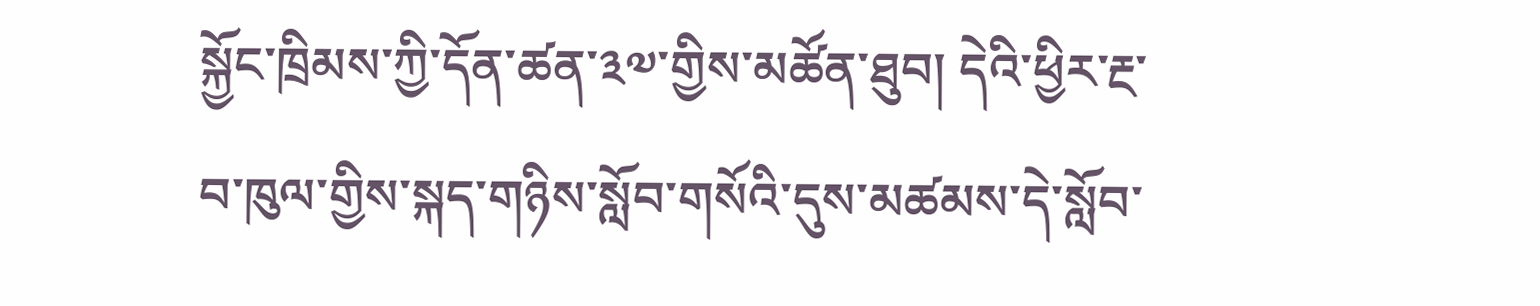སྐྱོང་ཁྲིམས་ཀྱི་དོན་ཚན་༣༧་གྱིས་མཚོན་ཐུབ། དེའི་ཕྱིར་རྔ་བ་ཁུལ་གྱིས་སྐད་གཉིས་སློབ་གསོའི་དུས་མཚམས་དེ་སློབ་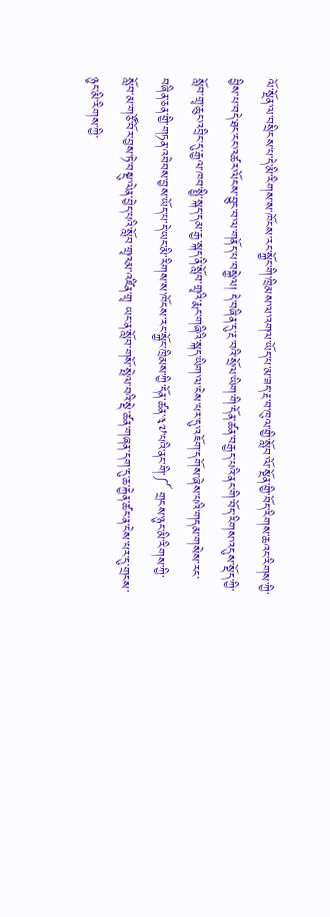ལོ་སྔོན་ལ་བསྲིངས་པ་དེ་མི་རིགས་ས་ཁོངས་རང་སྐྱོང་གི་ཁྲིམས་ལ་འགལ་ཡོད་པ་མ་ཟད་རྔ་བ་ཁུལ་གྱི་སློབ་ལོ་སྔོན་གྱི་བོད་རིགས་ཆའང་རིགས་ཀྱི་བྱིས་པ་བདེ་ཐང་ངང་འཚར་ལོངས་བྱུང་བ་ལ་གནོད་པ་བསྐྱེལ། དེ་བཞིན་དུ་རྔ་བའི་སྲོལ་ཡིག་གི་དོན་ཚན་བརྒྱད་པའི་ནང་གི་བོད་རིགས་འདུས་སྡོད་ཀྱི་སློབ་གྲྭ་ཆུང་འབྲིང་དུ་རྒྱལ་ཁབ་སྤྱི་སྐད་དམ་རྒྱ་སྐད་ནི་སློབ་གྲྭའི་རྨང་གཞིའི་སྐད་ཡིག་ལ་ངེས་པར་དུ་འཇོག་དགོས་ཞེས་པའི་གདམ་གསེས་རང་བཞིན་ཅན་གྱི་གཏན་འབེབས་བྱས་ཡོད་པ་དེ་ཡང་མི་རིགས་ས་ཁོངས་རང་སྐྱོང་ཁྲིམས་ཀྱི་དོན་ཚན་༣༧་པའི་ནང་གི་༼ གྲངས་ཉུང་མི་རིགས་ཀྱི་སློབ་མ་གཙོ་བོར་བྱས་ཏེ་བསྡུ་ལེན་བྱེད་པའི་སློབ་གྲྭའམ་འཛིན་གྲྭ ཡང་ན་སློབ་གསོ་སྤེལ་བའི་སྡེ་ཚན་གཞན་དག་དུ་ཆ་རྐྱེན་ཚང་ན་ངེས་པར་དུ་གྲངས་ཉུང་མི་རིགས་ཀྱི་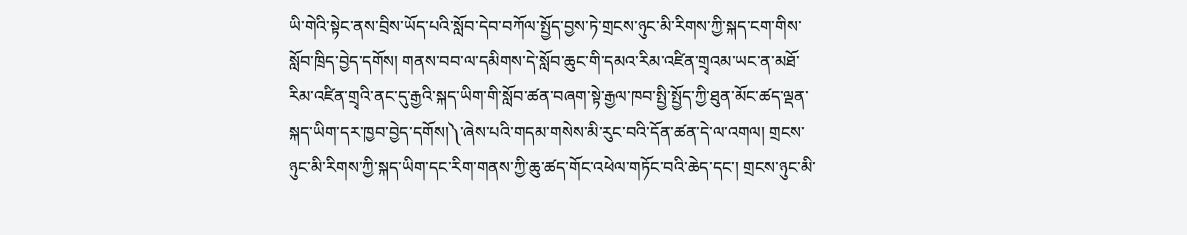ཡི་གེའི་སྟེང་ནས་བྲིས་ཡོད་པའི་སློབ་དེབ་བཀོལ་སྤྱོད་བྱས་ཏེ་གྲངས་ཉུང་མི་རིགས་ཀྱི་སྐད་ངག་གིས་སློབ་ཁྲིད་བྱེད་དགོས། གནས་བབ་ལ་དམིགས་དེ་སློབ་ཆུང་གི་དམའ་རིམ་འཛིན་གྲྭའམ་ཡང་ན་མཐོ་རིམ་འཛིན་གྲྭའི་ནང་དུ་རྒྱའི་སྐད་ཡིག་གི་སློབ་ཚན་བཞག་སྟེ་རྒྱལ་ཁབ་སྤྱི་སྤྱོད་ཀྱི་ཐུན་མོང་ཚད་ལྡན་སྐད་ཡིག་དར་ཁྱབ་བྱེད་དགོས།༽་ཞེས་པའི་གདམ་གསེས་མི་རུང་བའི་དོན་ཚན་དེ་ལ་འགལ། གྲངས་ཉུང་མི་རིགས་ཀྱི་སྐད་ཡིག་དང་རིག་གནས་ཀྱི་ཆུ་ཚད་གོང་འཕེལ་གཏོང་བའི་ཆེད་དང་། གྲངས་ཉུང་མི་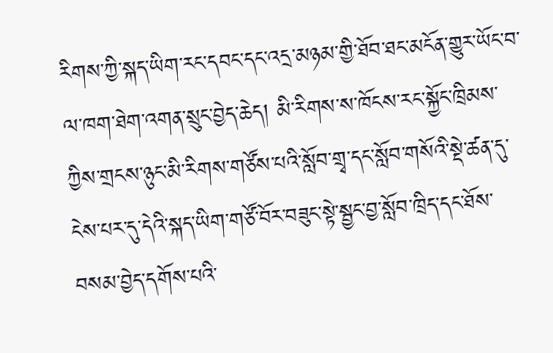རིགས་ཀྱི་སྐད་ཡིག་རང་དབང་དང་འདྲ་མཉམ་གྱི་ཐོབ་ཐང་མངོན་གྱུར་ཡོང་བ་ལ་ཁག་ཐེག་འགན་སྲུང་བྱེད་ཆེད། མི་རིགས་ས་ཁོངས་རང་སྐྱོང་ཁྲིམས་ཀྱིས་གྲངས་ཉུང་མི་རིགས་གཙོས་པའི་སློབ་གྲྭ་དང་སློབ་གསོའི་སྡེ་ཚན་དུ་ངེས་པར་དུ་དེའི་སྐད་ཡིག་གཙོ་བོར་བཟུང་སྟེ་སྦྱང་བྱ་སློབ་ཁྲིད་དང་ཐོས་བསམ་བྱེད་དགོས་པའི་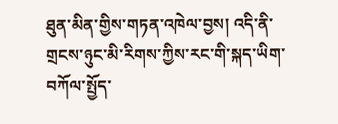ཐུན་མིན་གྱིས་གཏན་འཁེལ་བྱས། འདི་ནི་གྲངས་ཉུང་མི་རིགས་ཀྱིས་རང་གི་སྐད་ཡིག་བཀོལ་སྤྱོད་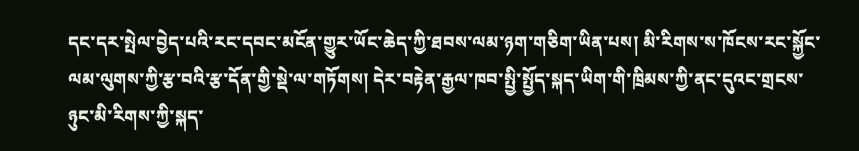དང་དར་སྤེལ་བྱེད་པའི་རང་དབང་མངོན་གྱུར་ཡོང་ཆེད་ཀྱི་ཐབས་ལམ་ཉག་གཅིག་ཡིན་པས། མི་རིགས་ས་ཁོངས་རང་སྐྱོང་ལམ་ལུགས་ཀྱི་རྩ་བའི་རྩ་དོན་གྱི་སྡེ་ལ་གཏོགས། དེར་བརྟེན་རྒྱལ་ཁབ་སྤྱི་སྤྱོད་སྐད་ཡིག་གི་ཁྲིམས་ཀྱི་ནང་དུའང་གྲངས་ཉུང་མི་རིགས་ཀྱི་སྐད་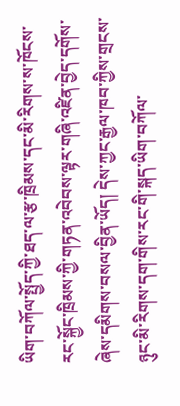ཡིག་བཀོལ་སྤྱོད་ཀྱི་ཐད་ལ་རྩ་ཁྲིམས་དང་མི་རིགས་ས་ཁོངས་རང་སྐྱོང་ཁྲིམས་ཀྱི་གཏན་འབེབས་ལྟར་གཞི་འཛིན་བྱེད་དགོས་ཞེས་དམིགས་བསལ་བྱིན་ཡོད། དེས་ཀྱང་རྒྱལ་ཁབ་ཀྱིས་གྲངས་ཉུང་མི་རིགས་དག་གིས་རང་གི་སྐད་ཡིག་བཀོལ་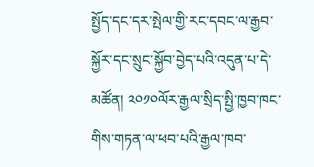སྤྱོད་དང་དར་སྤེལ་གྱི་རང་དབང་ལ་རྒྱབ་སྐྱོར་དང་སྲུང་སྐྱོབ་བྱེད་པའི་འདུན་པ་དེ་མཚོན། ༢༠༡༠ལོར་རྒྱལ་སྲིད་སྤྱི་ཁྱབ་ཁང་གིས་གཏན་ལ་ཕབ་པའི་རྒྱལ་ཁབ་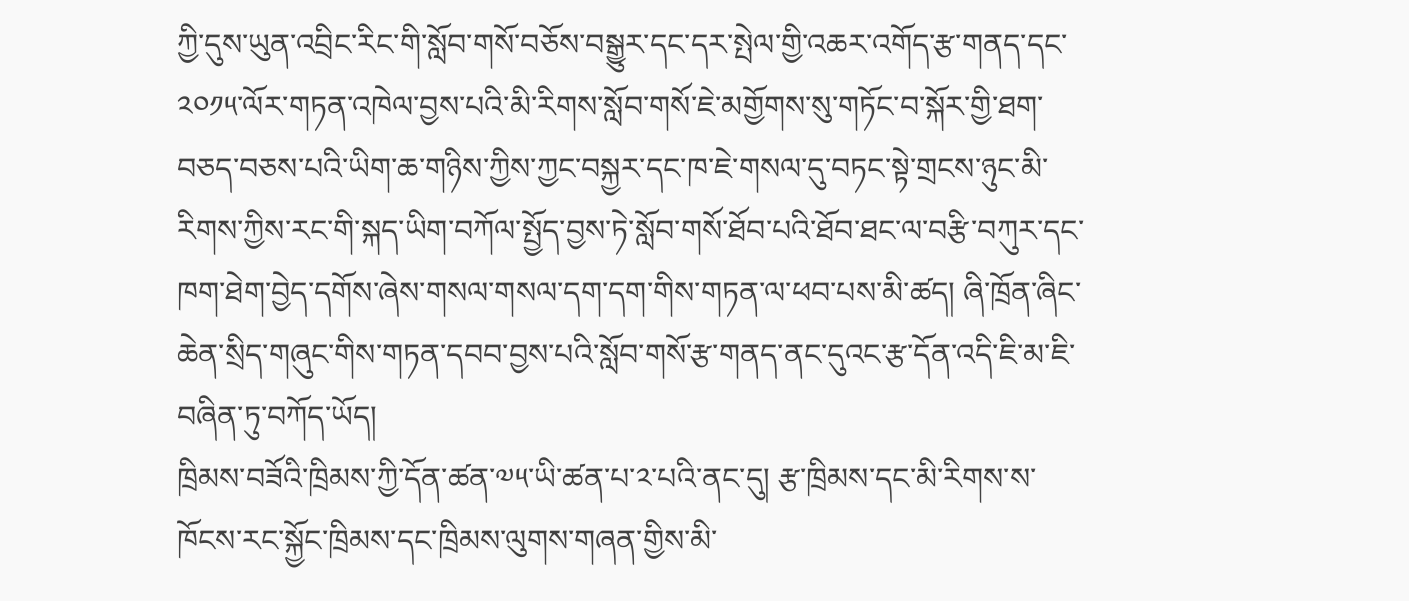ཀྱི་དུས་ཡུན་འབྲིང་རིང་གི་སློབ་གསོ་བཅོས་བསྒྱུར་དང་དར་སྤེལ་གྱི་འཆར་འགོད་རྩ་གནད་དང་༢༠༡༥་ལོར་གཏན་འཁེལ་བྱས་པའི་མི་རིགས་སློབ་གསོ་ཇེ་མགྱོགས་སུ་གཏོང་བ་སྐོར་གྱི་ཐག་བཅད་བཅས་པའི་ཡིག་ཆ་གཉིས་ཀྱིས་ཀྱང་བསྐྱར་དང་ཁ་ཇེ་གསལ་དུ་བཏང་སྟེ་གྲངས་ཉུང་མི་རིགས་ཀྱིས་རང་གི་སྐད་ཡིག་བཀོལ་སྤྱོད་བྱས་ཏེ་སློབ་གསོ་ཐོབ་པའི་ཐོབ་ཐང་ལ་བརྩི་བཀུར་དང་ཁག་ཐེག་བྱེད་དགོས་ཞེས་གསལ་གསལ་དག་དག་གིས་གཏན་ལ་ཕབ་པས་མི་ཚད། ཞི་ཁྲོན་ཞིང་ཆེན་སྲིད་གཞུང་གིས་གཏན་དབབ་བྱས་པའི་སློབ་གསོ་རྩ་གནད་ནང་དུའང་རྩ་དོན་འདི་ཇི་མ་ཇི་བཞིན་ཏུ་བཀོད་ཡོད།
ཁྲིམས་བཟོའི་ཁྲིམས་ཀྱི་དོན་ཚན་༧༥་ཡི་ཚན་པ་༢་པའི་ནང་དུ། རྩ་ཁྲིམས་དང་མི་རིགས་ས་ཁོངས་རང་སྐྱོང་ཁྲིམས་དང་ཁྲིམས་ལུགས་གཞན་གྱིས་མི་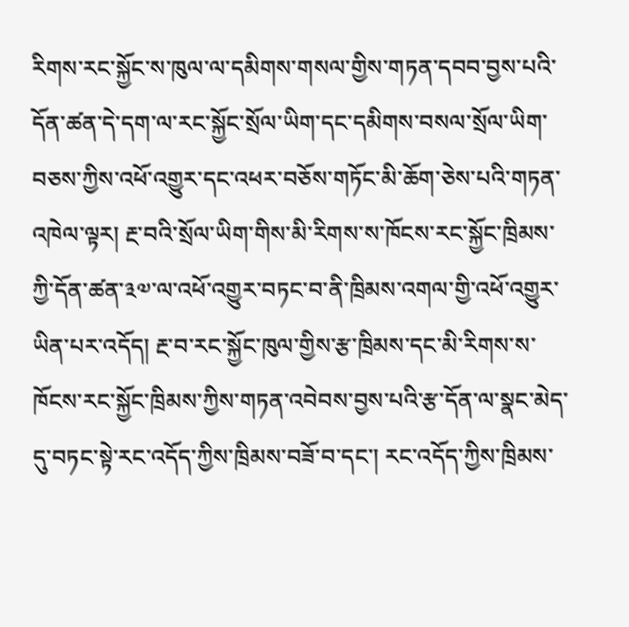རིགས་རང་སྐྱོང་ས་ཁུལ་ལ་དམིགས་གསལ་གྱིས་གཏན་དབབ་བྱས་པའི་དོན་ཚན་དེ་དག་ལ་རང་སྐྱོང་སྲོལ་ཡིག་དང་དམིགས་བསལ་སྲོལ་ཡིག་བཅས་ཀྱིས་འཕོ་འགྱུར་དང་འཕར་བཅོས་གཏོང་མི་ཆོག་ཅེས་པའི་གཏན་འཁེལ་ལྟར། རྔ་བའི་སྲོལ་ཡིག་གིས་མི་རིགས་ས་ཁོངས་རང་སྐྱོང་ཁྲིམས་ཀྱི་དོན་ཚན་༣༧་ལ་འཕོ་འགྱུར་བཏང་བ་ནི་ཁྲིམས་འགལ་གྱི་འཕོ་འགྱུར་ཡིན་པར་འདོད། རྔ་བ་རང་སྐྱོང་ཁུལ་གྱིས་རྩ་ཁྲིམས་དང་མི་རིགས་ས་ཁོངས་རང་སྐྱོང་ཁྲིམས་ཀྱིས་གཏན་འབེབས་བྱས་པའི་རྩ་དོན་ལ་སྣང་མེད་དུ་བཏང་སྟེ་རང་འདོད་ཀྱིས་ཁྲིམས་བཟོ་བ་དང་། རང་འདོད་ཀྱིས་ཁྲིམས་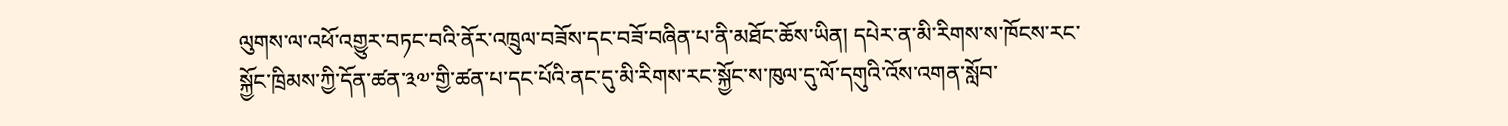ལུགས་ལ་འཕོ་འགྱུར་བཏང་བའི་ནོར་འཁྲུལ་བཟོས་དང་བཟོ་བཞིན་པ་ནི་མཐོང་ཆོས་ཡིན། དཔེར་ན་མི་རིགས་ས་ཁོངས་རང་སྐྱོང་ཁྲིམས་ཀྱི་དོན་ཚན་༣༧་གྱི་ཚན་པ་དང་པོའི་ནང་དུ་མི་རིགས་རང་སྐྱོང་ས་ཁུལ་དུ་ལོ་དགུའི་འོས་འགན་སློབ་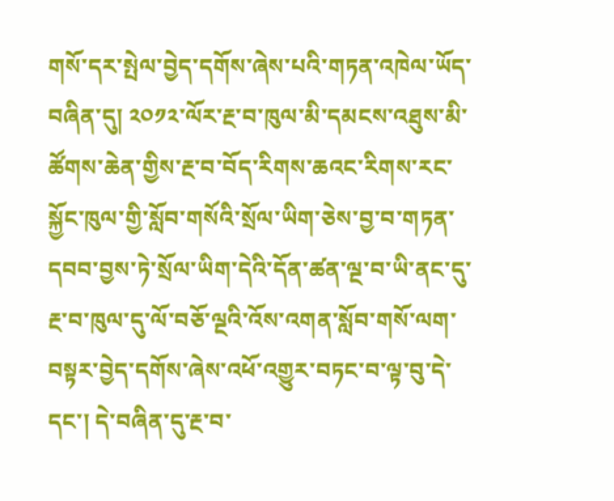གསོ་དར་སྤེལ་བྱེད་དགོས་ཞེས་པའི་གཏན་འཁེལ་ཡོད་བཞིན་དུ། ༢༠༡༢་ལོར་རྔ་བ་ཁུལ་མི་དམངས་འཐུས་མི་ཚོགས་ཆེན་གྱིས་རྔ་བ་བོད་རིགས་ཆའང་རིགས་རང་སྐྱོང་ཁུལ་གྱི་སློབ་གསོའི་སྲོལ་ཡིག་ཅེས་བྱ་བ་གཏན་དབབ་བྱས་ཏེ་སྲོལ་ཡིག་དེའི་དོན་ཚན་ལྔ་བ་ཡི་ནང་དུ་རྔ་བ་ཁུལ་དུ་ལོ་བཅོ་ལྔའི་འོས་འགན་སློབ་གསོ་ལག་བསྟར་བྱེད་དགོས་ཞེས་འཕོ་འགྱུར་བཏང་བ་ལྟ་བུ་དེ་དང་། དེ་བཞིན་དུ་རྔ་བ་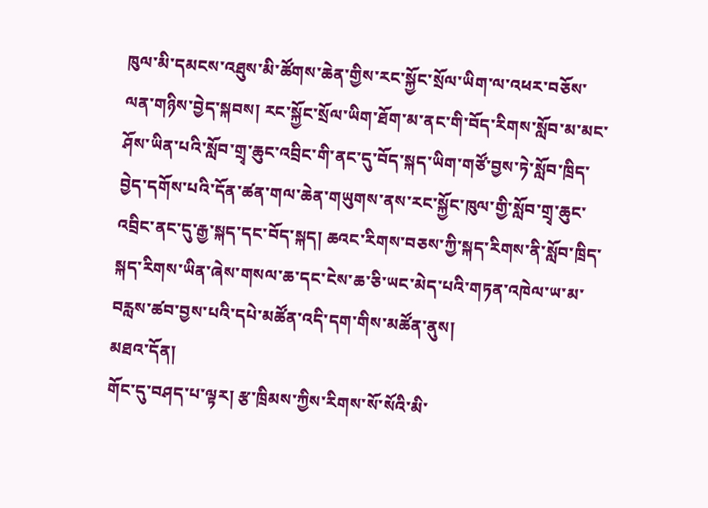ཁུལ་མི་དམངས་འཐུས་མི་ཚོགས་ཆེན་གྱིས་རང་སྐྱོང་སྲོལ་ཡིག་ལ་འཕར་བཅོས་ལན་གཉིས་བྱེད་སྐབས། རང་སྐྱོང་སྲོལ་ཡིག་ཐོག་མ་ནང་གི་བོད་རིགས་སློབ་མ་མང་ཤོས་ཡིན་པའི་སློབ་གྲྭ་ཆུང་འབྲིང་གི་ནང་དུ་བོད་སྐད་ཡིག་གཙོ་བྱས་ཏེ་སློབ་ཁྲིད་བྱེད་དགོས་པའི་དོན་ཚན་གལ་ཆེན་གཡུགས་ནས་རང་སྐྱོང་ཁུལ་གྱི་སློབ་གྲྭ་ཆུང་འབྲིང་ནང་དུ་རྒྱ་སྐད་དང་བོད་སྐད། ཆའང་རིགས་བཅས་ཀྱི་སྐད་རིགས་ནི་སློབ་ཁྲིད་སྐད་རིགས་ཡིན་ཞེས་གསལ་ཆ་དང་ངེས་ཆ་ཅི་ཡང་མེད་པའི་གཏན་འཁེལ་ཡ་མ་བརླས་ཚབ་བྱས་པའི་དཔེ་མཚོན་འདི་དག་གིས་མཚོན་ནུས།
མཐའ་དོན།
གོང་དུ་བཤད་པ་ལྟར། རྩ་ཁྲིམས་ཀྱིས་རིགས་སོ་སོའི་མི་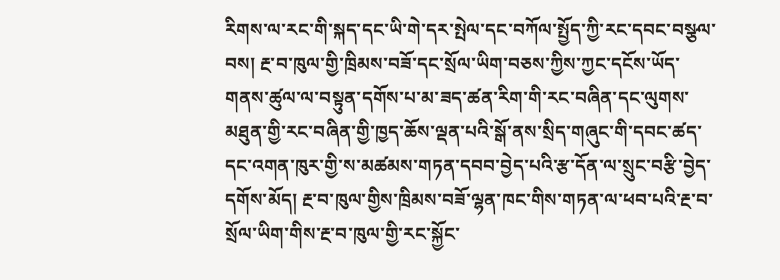རིགས་ལ་རང་གི་སྐད་དང་ཡི་གེ་དར་སྤེལ་དང་བཀོལ་སྤྱོད་ཀྱི་རང་དབང་བསྩལ་བས། རྔ་བ་ཁུལ་གྱི་ཁྲིམས་བཟོ་དང་སྲོལ་ཡིག་བཅས་ཀྱིས་ཀྱང་དངོས་ཡོད་གནས་ཚུལ་ལ་བསྟུན་དགོས་པ་མ་ཟད་ཚན་རིག་གི་རང་བཞིན་དང་ལུགས་མཐུན་གྱི་རང་བཞིན་གྱི་ཁྱད་ཆོས་ལྡན་པའི་སྒོ་ནས་སྲིད་གཞུང་གི་དབང་ཚད་དང་འགན་ཁུར་གྱི་ས་མཚམས་གཏན་དབབ་བྱེད་པའི་རྩ་དོན་ལ་སྲུང་བརྩི་བྱེད་དགོས་མོད། རྔ་བ་ཁུལ་གྱིས་ཁྲིམས་བཟོ་ལྷན་ཁང་གིས་གཏན་ལ་ཕབ་པའི་རྔ་བ་སྲོལ་ཡིག་གིས་རྔ་བ་ཁུལ་གྱི་རང་སྐྱོང་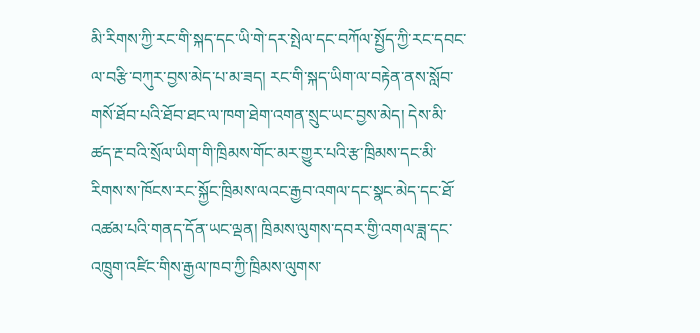མི་རིགས་ཀྱི་རང་གི་སྐད་དང་ཡི་གེ་དར་སྤེལ་དང་བཀོལ་སྤྱོད་ཀྱི་རང་དབང་ལ་བརྩི་བཀུར་བྱས་མེད་པ་མ་ཟད། རང་གི་སྐད་ཡིག་ལ་བརྟེན་ནས་སློབ་གསོ་ཐོབ་པའི་ཐོབ་ཐང་ལ་ཁག་ཐེག་འགན་སྲུང་ཡང་བྱས་མེད། དེས་མི་ཚད་རྔ་བའི་སྲོལ་ཡིག་གི་ཁྲིམས་གོང་མར་གྱུར་པའི་རྩ་ཁྲིམས་དང་མི་རིགས་ས་ཁོངས་རང་སྐྱོང་ཁྲིམས་ལའང་རྒྱབ་འགལ་དང་སྣང་མེད་དང་ཐོ་འཚམ་པའི་གནད་དོན་ཡང་ལྡན། ཁྲིམས་ལུགས་དབར་གྱི་འགལ་ཟླ་དང་འཁྲུག་འཛིང་གིས་རྒྱལ་ཁབ་ཀྱི་ཁྲིམས་ལུགས་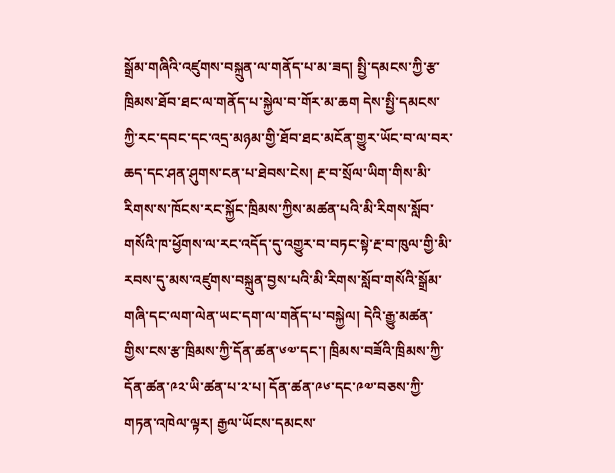སྒྲོམ་གཞིའི་འཛུགས་བསྐྲུན་ལ་གནོད་པ་མ་ཟད། སྤྱི་དམངས་ཀྱི་རྩ་ཁྲིམས་ཐོབ་ཐང་ལ་གནོད་པ་སྐྱེལ་བ་གོར་མ་ཆག དེས་སྤྱི་དམངས་ཀྱི་རང་དབང་དང་འདྲ་མཉམ་གྱི་ཐོབ་ཐང་མངོན་གྱུར་ཡོང་བ་ལ་བར་ཆད་དང་ཤན་ཤུགས་ངན་པ་ཐེབས་ངེས། རྔ་བ་སྲོལ་ཡིག་གིས་མི་རིགས་ས་ཁོངས་རང་སྐྱོང་ཁྲིམས་ཀྱིས་མཚན་པའི་མི་རིགས་སློབ་གསོའི་ཁ་ཕྱོགས་ལ་རང་འདོད་དུ་འགྱུར་བ་བཏང་སྟེ་རྔ་བ་ཁུལ་གྱི་མི་རབས་དུ་མས་འཛུགས་བསྐྲུན་བྱས་པའི་མི་རིགས་སློབ་གསོའི་སྒྲོམ་གཞི་དང་ལག་ལེན་ཡང་དག་ལ་གནོད་པ་བསྐྱེལ། དེའི་རྒྱུ་མཚན་གྱིས་ངས་རྩ་ཁྲིམས་ཀྱི་དོན་ཚན་༦༧་དང་། ཁྲིམས་བཟོའི་ཁྲིམས་ཀྱི་དོན་ཚན་༩༢་ཡི་ཚན་པ་༢་པ། དོན་ཚན་༩༦་དང་༩༧་བཅས་ཀྱི་གཏན་འཁེལ་ལྟར། རྒྱལ་ཡོངས་དམངས་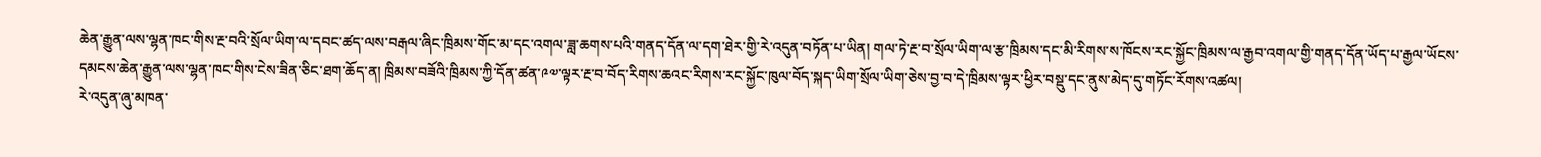ཆེན་རྒྱུན་ལས་ལྷན་ཁང་གིས་རྔ་བའི་སྲོལ་ཡིག་ལ་དབང་ཚད་ལས་བརྒལ་ཞིང་ཁྲིམས་གོང་མ་དང་འགལ་ཟླ་ཆགས་པའི་གནད་དོན་ལ་དག་ཐེར་གྱི་རེ་འདུན་བཏོན་པ་ཡིན། གལ་ཏེ་རྔ་བ་སྲོལ་ཡིག་ལ་རྩ་ཁྲིམས་དང་མི་རིགས་ས་ཁོངས་རང་སྐྱོང་ཁྲིམས་ལ་རྒྱབ་འགལ་གྱི་གནད་དོན་ཡོད་པ་རྒྱལ་ཡོངས་དམངས་ཆེན་རྒྱུན་ལས་ལྷན་ཁང་གིས་ངེས་ཟིན་ཅིང་ཐག་ཆོད་ན། ཁྲིམས་བཟོའི་ཁྲིམས་ཀྱི་དོན་ཚན་༩༧་ལྟར་རྔ་བ་བོད་རིགས་ཆའང་རིགས་རང་སྐྱོང་ཁུལ་བོད་སྐད་ཡིག་སྲོལ་ཡིག་ཅེས་བྱ་བ་དེ་ཁྲིམས་ལྟར་ཕྱིར་བསྡུ་དང་ནུས་མེད་དུ་གཏོང་རོགས་འཚལ།
རེ་འདུན་ཞུ་མཁན་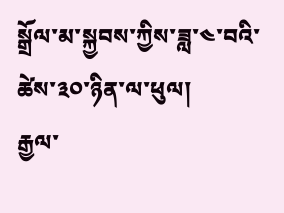སྒྲོལ་མ་སྐྱབས་ཀྱིས་ཟླ་༤་བའི་ཚེས་༣༠་ཉིན་ལ་ཕུལ།
རྒྱལ་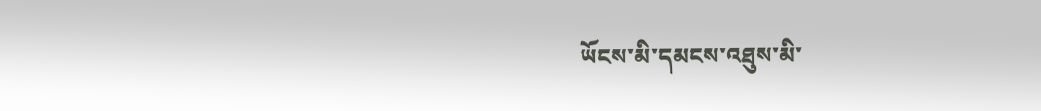ཡོངས་མི་དམངས་འཐུས་མི་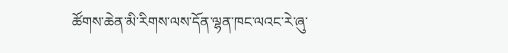ཚོགས་ཆེན་མི་རིགས་ལས་དོན་ལྷན་ཁང་ལའང་རེ་ཞུ་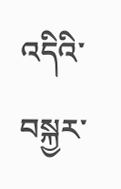འདིའི་བསྐྱར་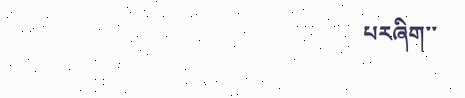པརཞིག་་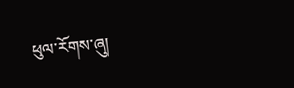ཕུལ་རོགས་ཞུ།